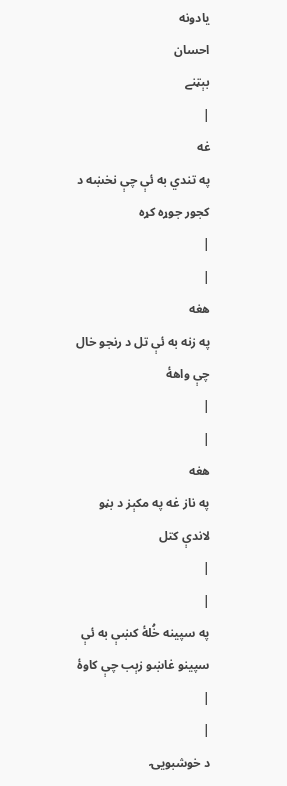يادونه
احسان
بېټنے
|
غه
په تندي به ئې چې نخښه د
کجور جوړه کړه
|
|
هغه
په زنه به ئې تل د رنجو خال
چې واهۀ
|
|
هغه
په ناز غه په مکېز د بڼو
لاندې کتل
|
|
په سپينه خُلۀ کښې به ئې
سپينو غاښو زېب چې کاوۀ
|
|
د خوشبويۍ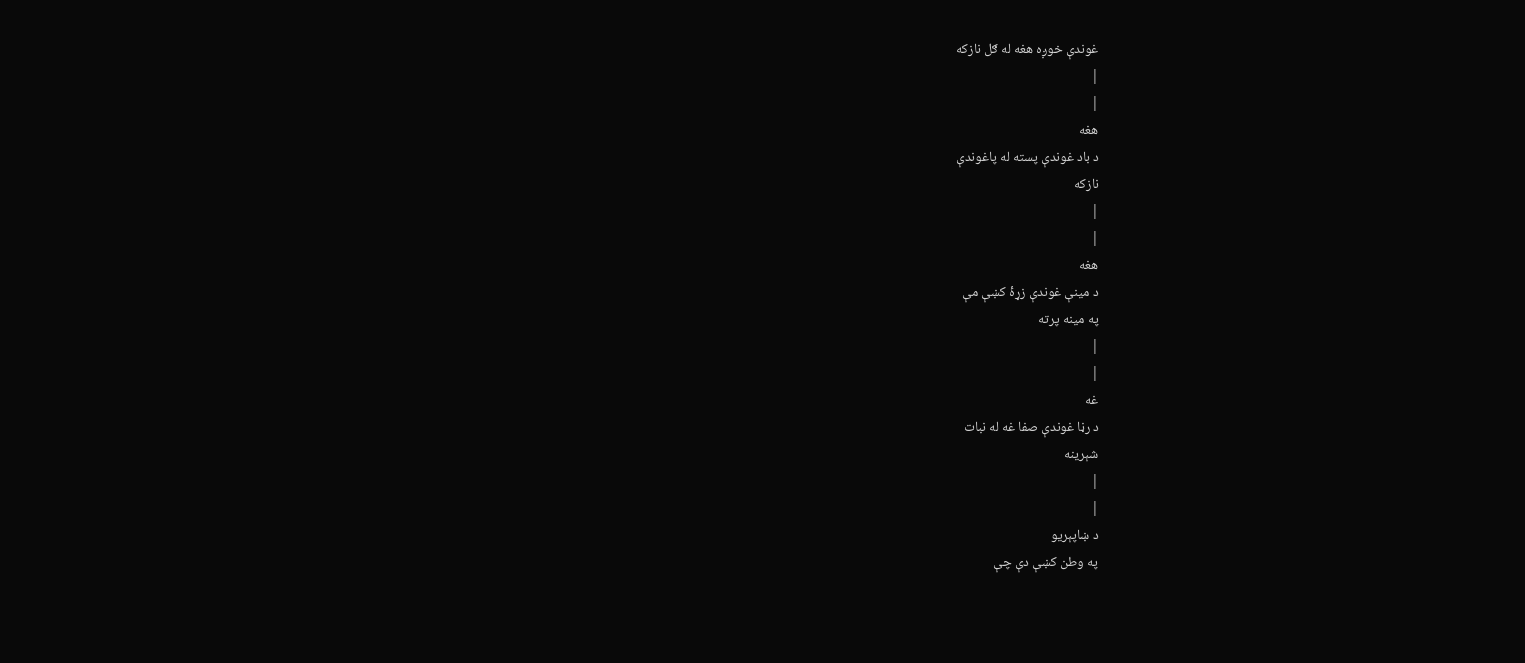غوندې خوږه هغه له ګل نازکه
|
|
هغه
د باد غوندې پسته له پاغوندې
نازکه
|
|
هغه
د مينې غوندې زړۀ کښې مې
په مينه پرته
|
|
غه
د رڼا غوندې صفا غه له نبات
شېرينه
|
|
د ښاپېريو
په وطن کښې دې چې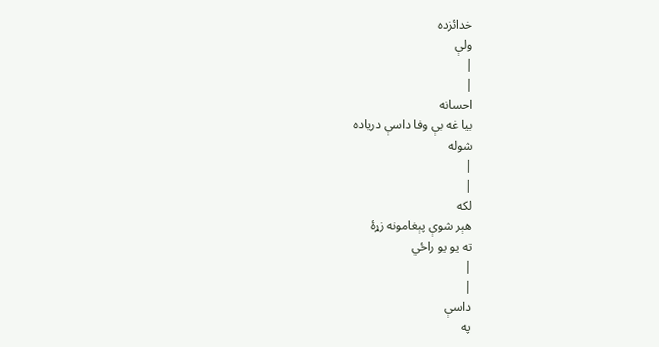خدائزده
ولې
|
|
احسانه
بيا غه بې وفا داسې درياده
شوله
|
|
لکه
هېر شوې پېغامونه زړۀ
ته يو يو راځي
|
|
داسې
په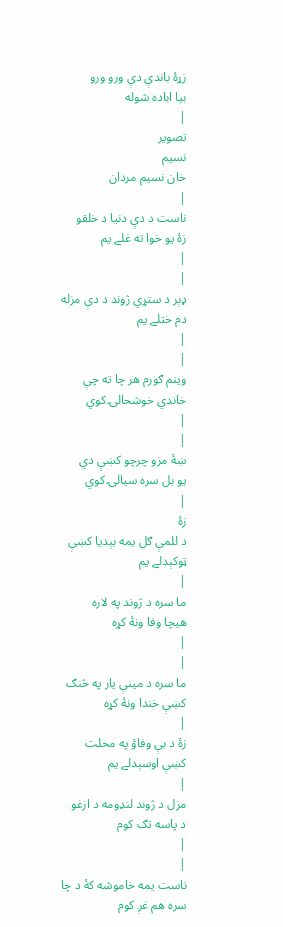زړۀ باندې دې ورو ورو
بيا اباده شوله
|
تصوير
نسيم
خان نسيم مردان
|
ناست د دې دنيا د خلقو
زۀ يو خوا ته غلے يم
|
|
ډېر د ستړي ژوند د دې مزله
دم ختلے يم
|
|
وينم ګورم هر چا ته چې
خاندي خوشحالۍ کوي
|
|
ښۀ مزو چرچو کښې دي
يو بل سره سيالۍ کوي
|
زۀ
د للمې ګل يمه بېديا کښې
ټوکېدلے يم
|
ما سره د ژوند په لاره
هيچا وفا ونۀ کړه
|
|
ما سره د مينې يار په څنګ
کښې خندا ونۀ کړه
|
زۀ د بې وفاؤ په محلت
کښې اوسېدلے يم
|
مزل د ژوند لنډومه د ازغو
د پاسه تګ کوم
|
|
ناست يمه خاموشه کۀ د چا
سره هم غږ کوم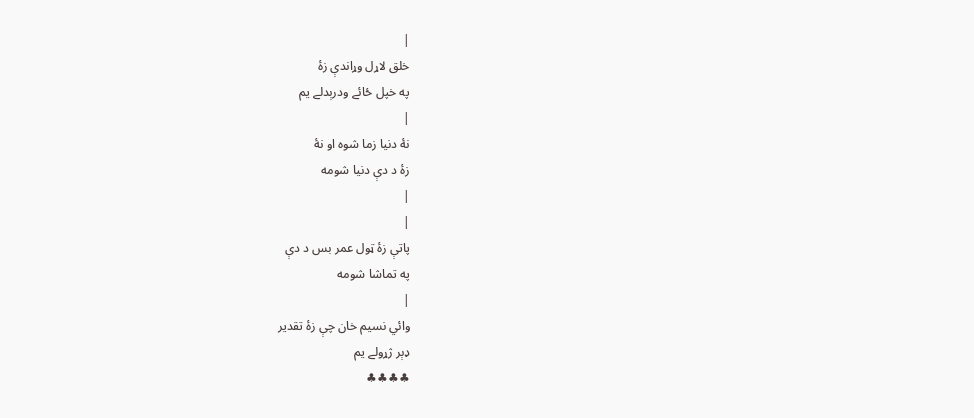|
خلق لاړل وړاندې زۀ
په خپل ځائے ودرېدلے يم
|
نۀ دنيا زما شوه او نۀ
زۀ د دې دنيا شومه
|
|
پاتې زۀ ټول عمر بس د دې
په تماشا شومه
|
وائي نسيم خان چې زۀ تقدير
ډېر ژړولے يم
♣♣♣♣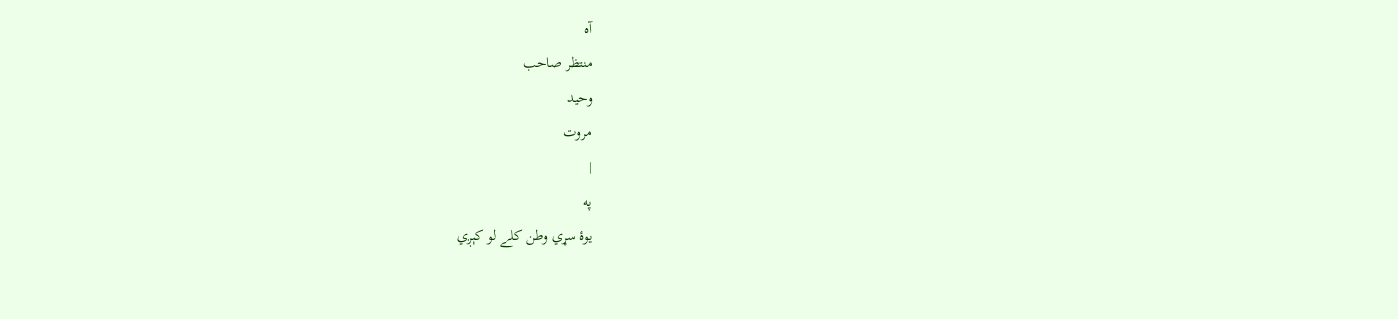آه
منتظر صاحب
وحيد
مروت
|
په
يوۀ سړي وطن کلے لو کېږي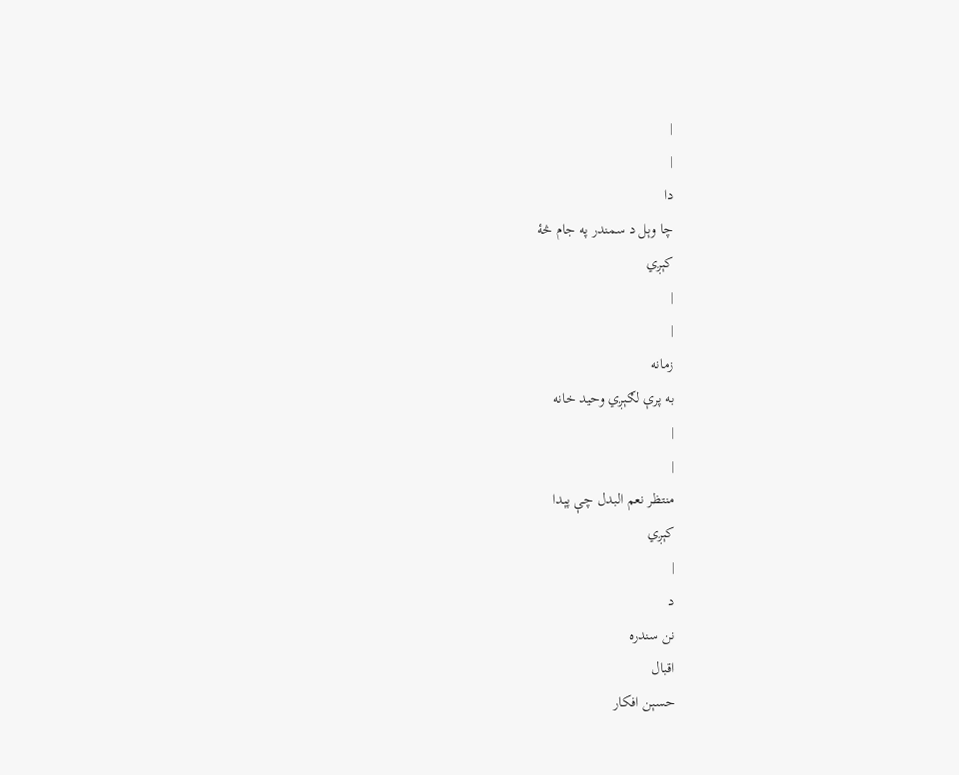|
|
دا
چا وېل د سمندر په جام څۀ
کېږي
|
|
زمانه
به پرې لګېږي وحيد خانه
|
|
منتظر نعم البدل چې پېدا
کېږي
|
د
نن سندره
اقبال
حسېن افکار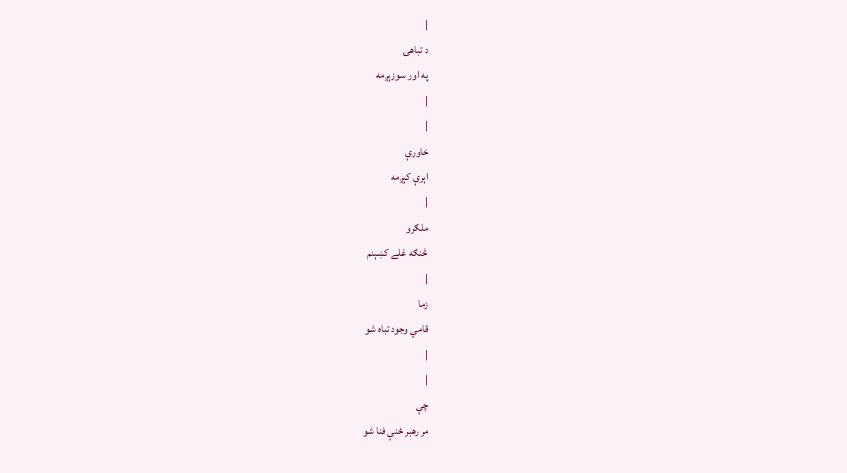|
د تباهۍ
په اور سوزېږمه
|
|
خاورې
اېرې کېږمه
|
ملګرو
څنګه غلے کښېنم
|
زما
قامي وجود تباه شو
|
|
چې
مر رهبر ځنې فنا شو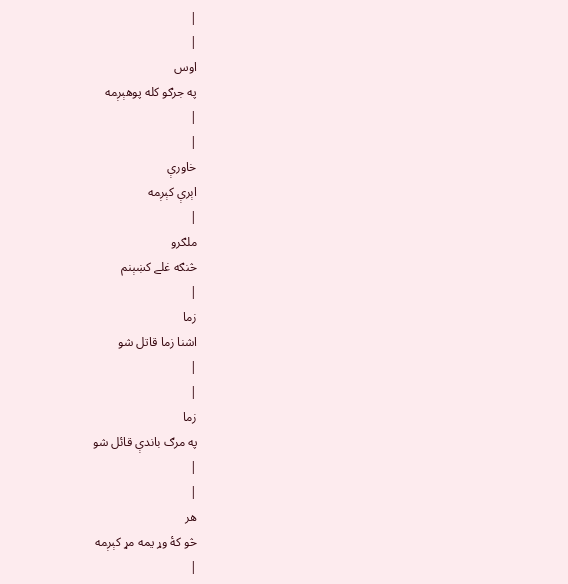|
|
اوس
په جرګو کله پوهېږمه
|
|
خاورې
اېرې کېږمه
|
ملګرو
څنګه غلے کښېنم
|
زما
اشنا زما قاتل شو
|
|
زما
په مرګ باندې قائل شو
|
|
هر
څو کۀ وړ يمه مړ کېږمه
|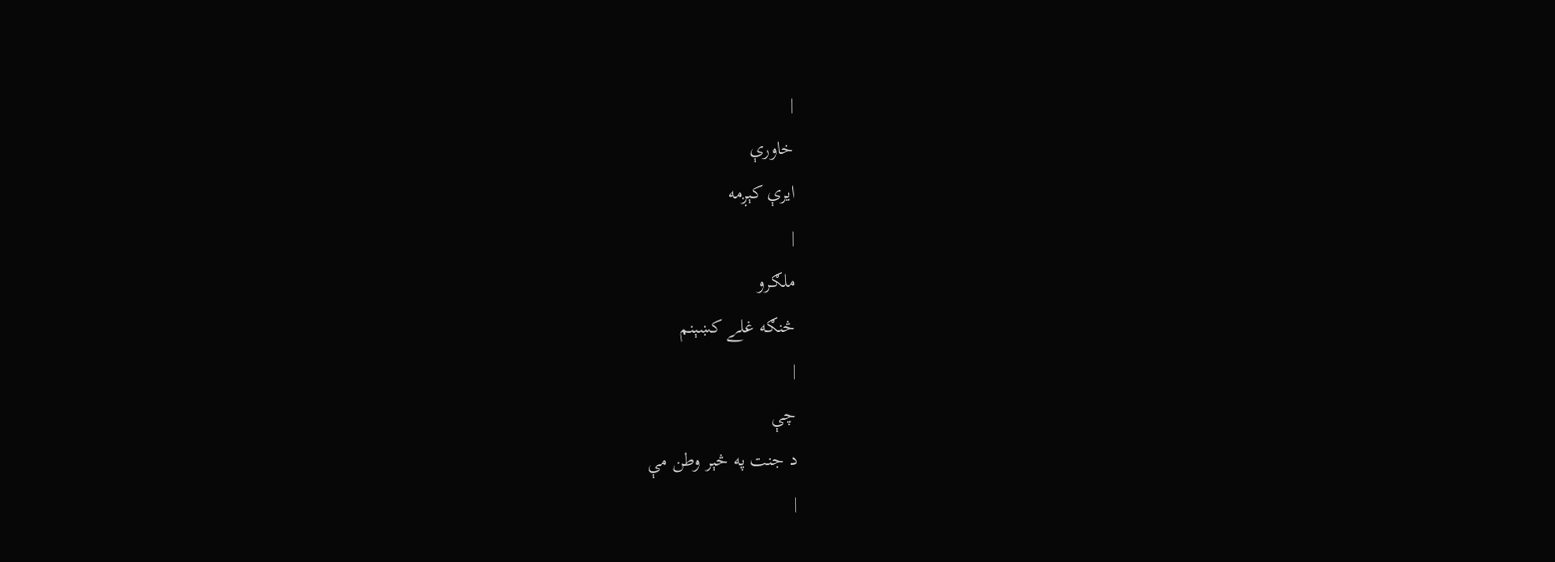|
خاورې
ايرې کېږمه
|
ملګرو
څنګه غلے کښېنم
|
چې
د جنت په څېر وطن مې
|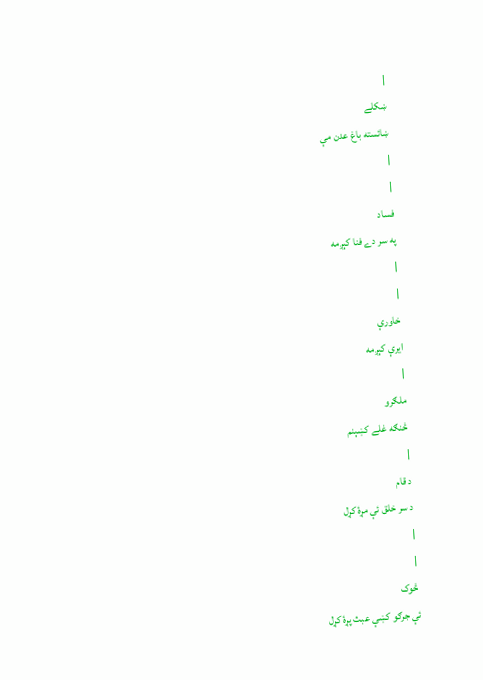|
ښکلے
ښائسته باغ عدن مې
|
|
فساد
په سر دے فنا کېږمه
|
|
خاورې
ايرې کېږمه
|
ملګرو
څنګه غلے کښېنم
|
د قام
د سر خلق ئې مړۀ کړل
|
|
څوک
ئې جرګو کښې عبث پړۀ کړل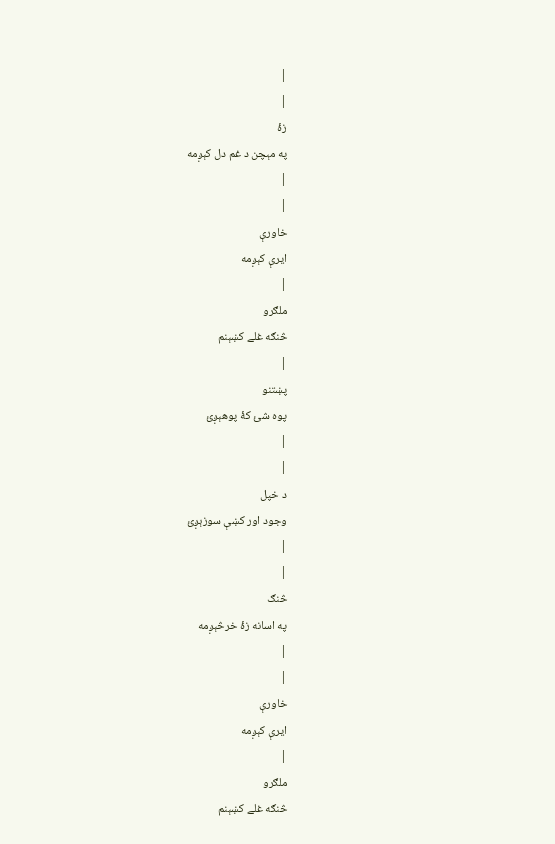|
|
زۀ
په مېچن د غم دل کېږمه
|
|
خاورې
ايرې کېږمه
|
ملګرو
څنګه غلے کښېنم
|
پښتنو
پوه شئ کۀ پوهېږئ
|
|
د خپل
وجود اور کښې سوزېږئ
|
|
څنګ
په اسانه زۀ خرڅېږمه
|
|
خاورې
ايرې کېږمه
|
ملګرو
څنګه غلے کښېنم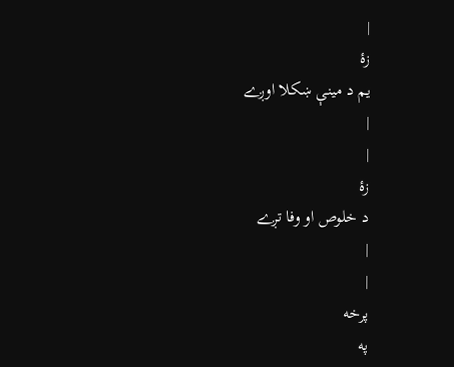|
زۀ
يم د مينې ښکلا اوږے
|
|
زۀ
د خلوص او وفا تږے
|
|
پرخه
په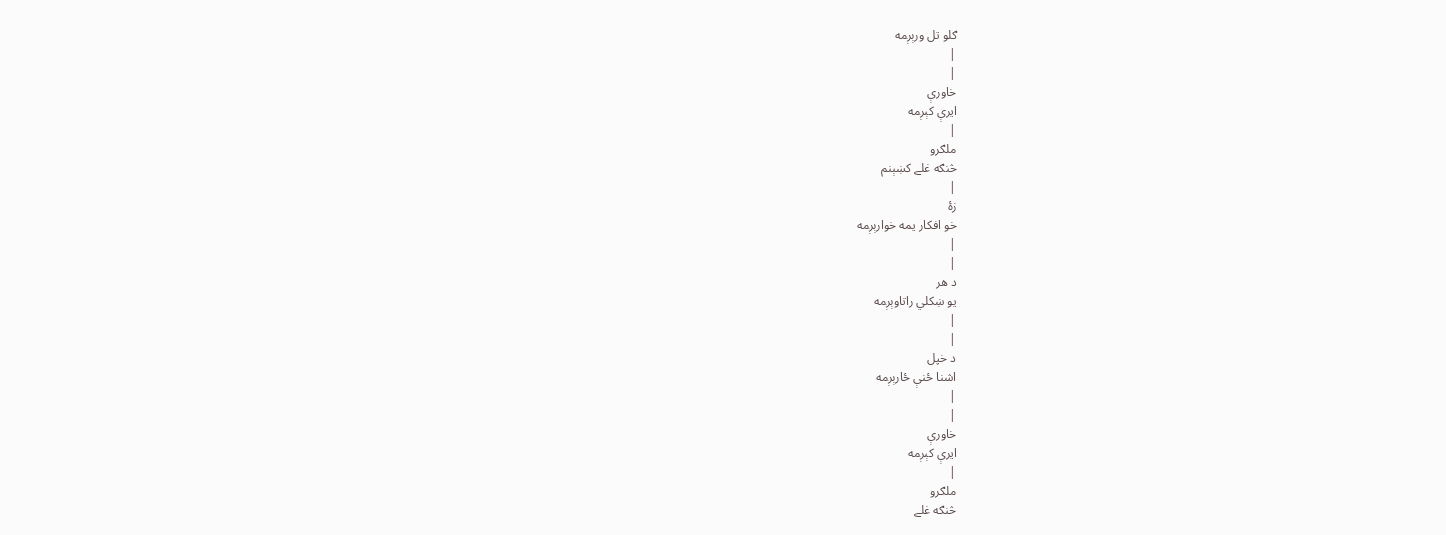ګلو تل ورېږمه
|
|
خاورې
ايرې کېږمه
|
ملګرو
څنګه غلے کښېنم
|
زۀ
خو افکار يمه خوارېږمه
|
|
د هر
يو ښکلي راتاوېږمه
|
|
د خپل
اشنا ځنې ځارېږمه
|
|
خاورې
ايرې کېږمه
|
ملګرو
څنګه غلے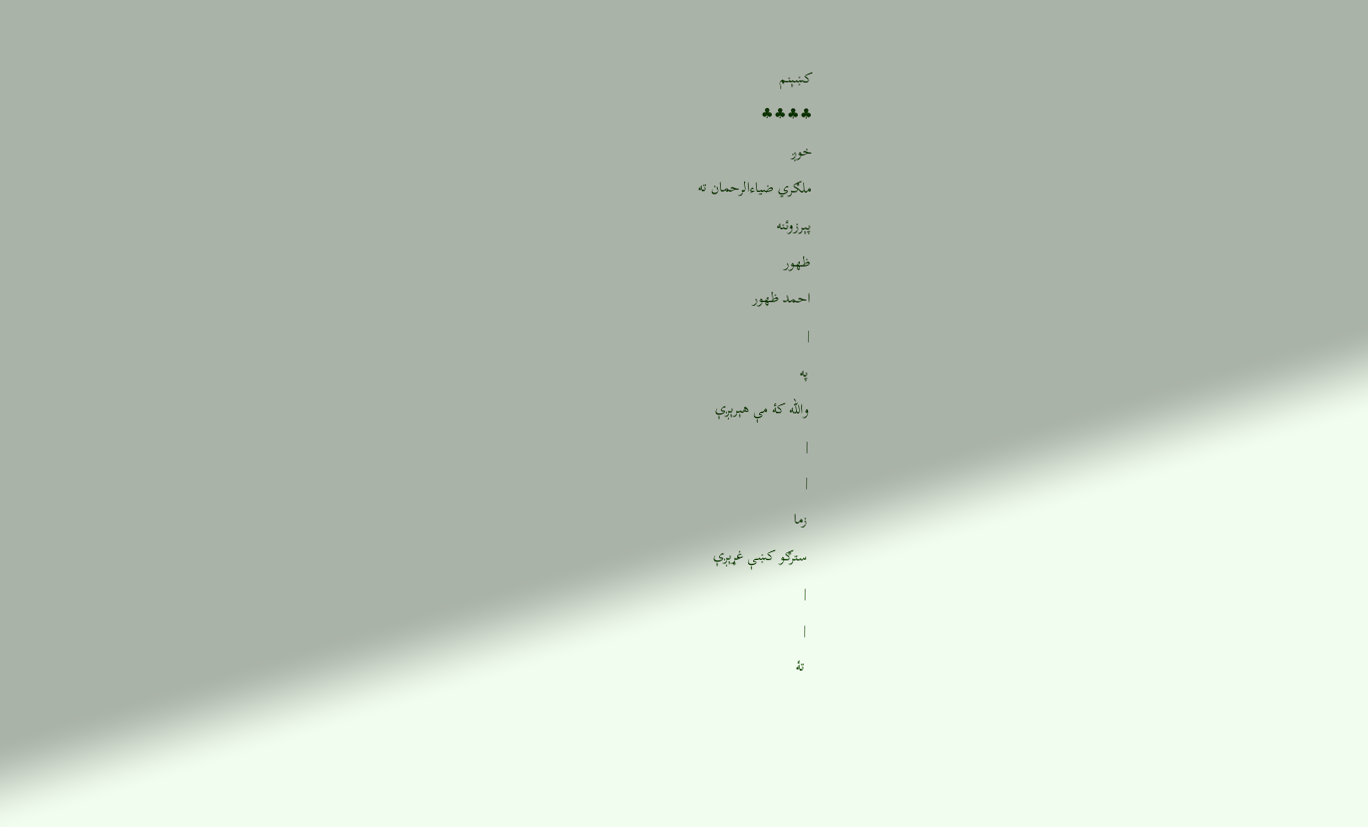کښېنم
♣♣♣♣
خوږ
ملګري ضياءالرحمان ته
پېرزوئنه
ظهور
احمد ظهور
|
په
والله کۀ مې هېرېږې
|
|
زما
سترګو کښې غړېږې
|
|
تۀ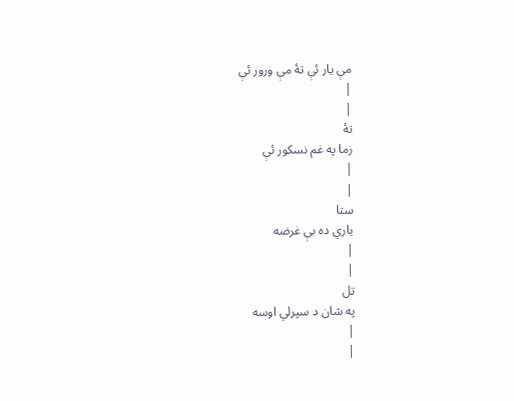مې يار ئې تۀ مې ورور ئې
|
|
تۀ
زما په غم نسکور ئې
|
|
ستا
ياري ده بې غرضه
|
|
تل
په شان د سپرلي اوسه
|
|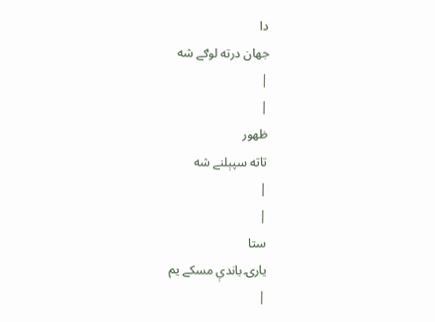دا
جهان درته لوګے شه
|
|
ظهور
تاته سپېلنے شه
|
|
ستا
يارۍ باندې مسکے يم
|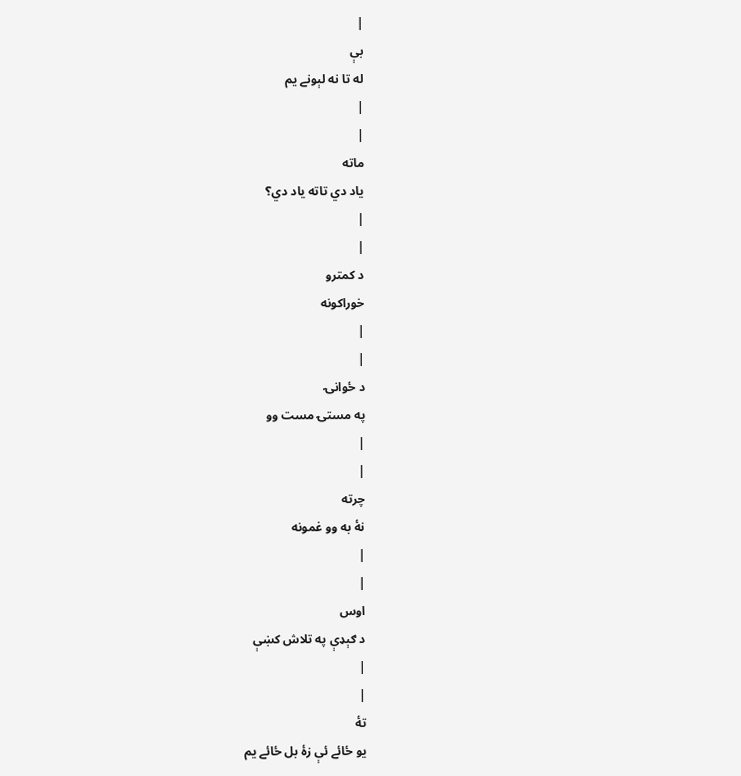|
بې
له تا نه لېونے يم
|
|
ماته
ياد دي تاته ياد دي؟
|
|
د کمترو
خوراکونه
|
|
د ځوانۍ
په مستۍ مست وو
|
|
چرته
نۀ به وو غمونه
|
|
اوس
د ګېډې په تلاش کښې
|
|
تۀ
يو ځائے ئې زۀ بل ځائے يم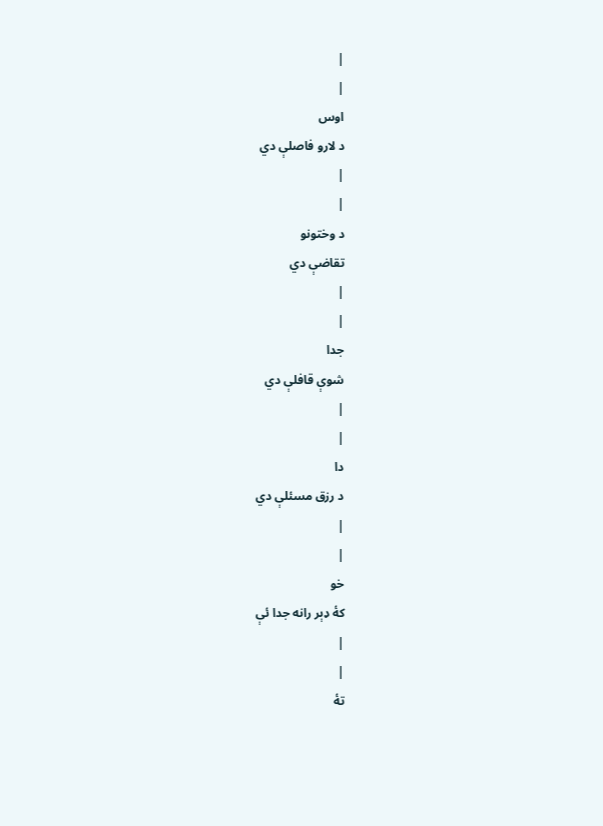|
|
اوس
د لارو فاصلې دي
|
|
د وختونو
تقاضې دي
|
|
جدا
شوې قافلې دي
|
|
دا
د رزق مسئلې دي
|
|
خو
کۀ ډېر رانه جدا ئې
|
|
تۀ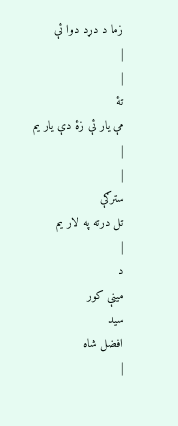زما د دړد دوا ئې
|
|
تۀ
مې يار ئې زۀ دې يار يم
|
|
سترګې
تل درته په لار يم
|
د
مينې کور
سيد
افضل شاه
|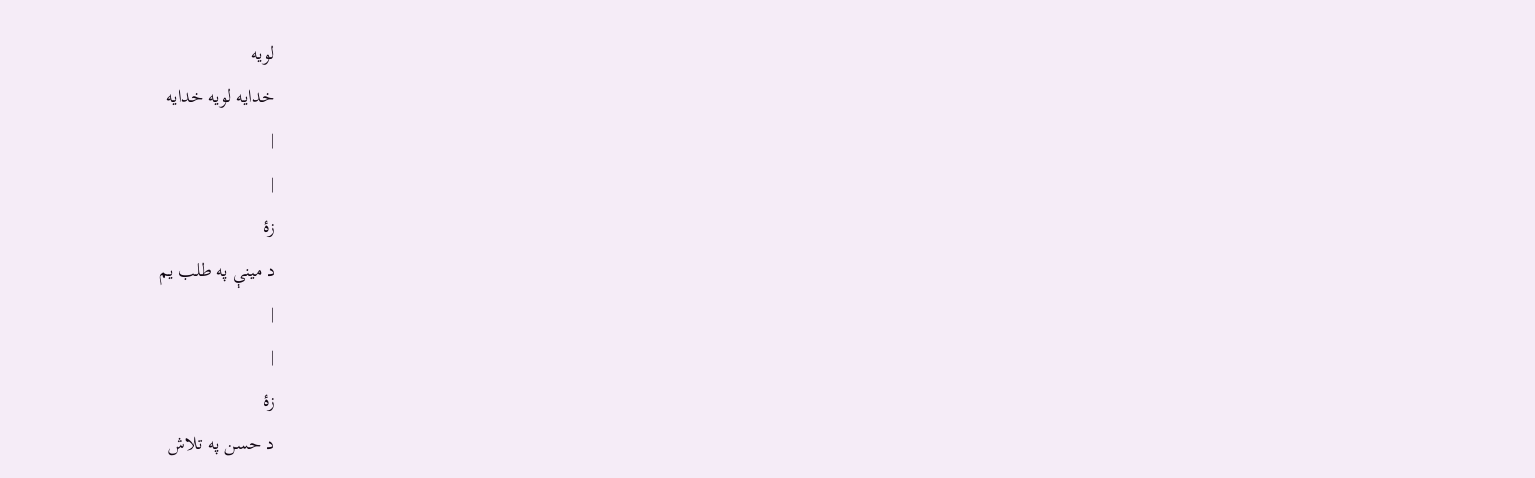لويه
خدايه لويه خدايه
|
|
زۀ
د مينې په طلب يم
|
|
زۀ
د حسن په تلاش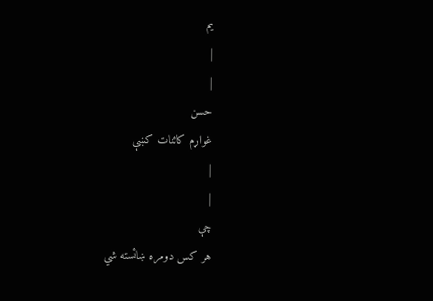يم
|
|
حسن
غواړم کائنات کښې
|
|
چې
هر کس دومره ښائسته شي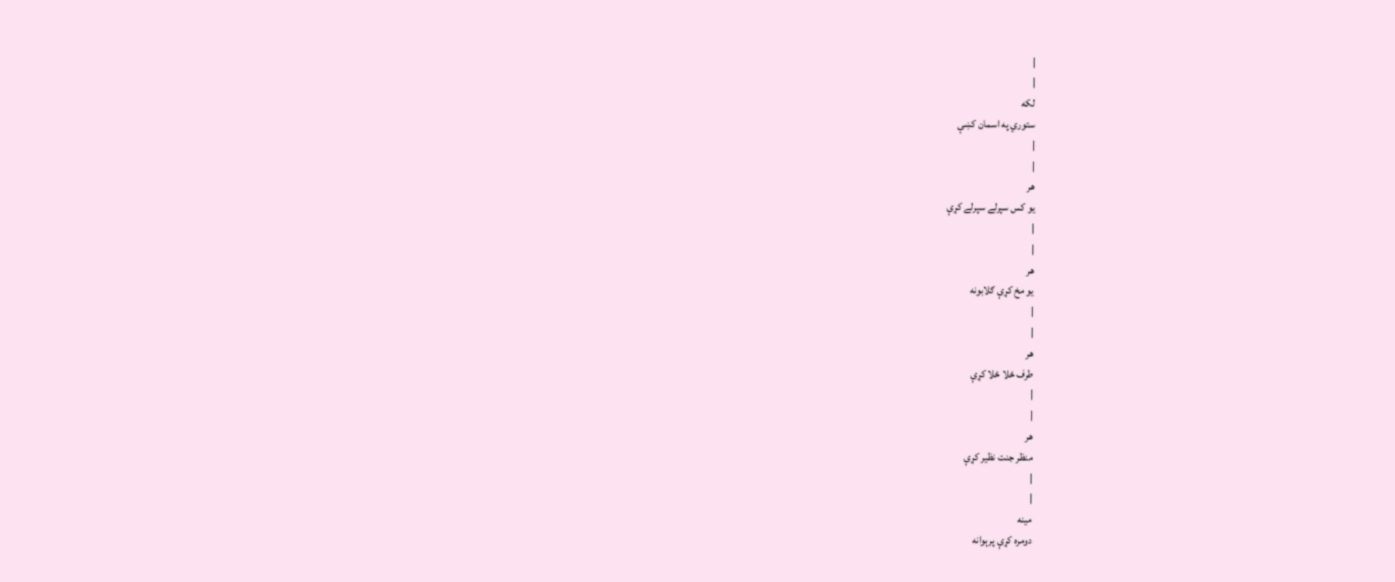|
|
لکه
ستوري په اسمان کښې
|
|
هر
يو کس سپرلے سپرلے کړې
|
|
هر
يو مخ کړې ګلابونه
|
|
هر
طرف ځلا ځلا کړې
|
|
هر
منظر جنت نظير کړې
|
|
مينه
دومره کړې پرېوانه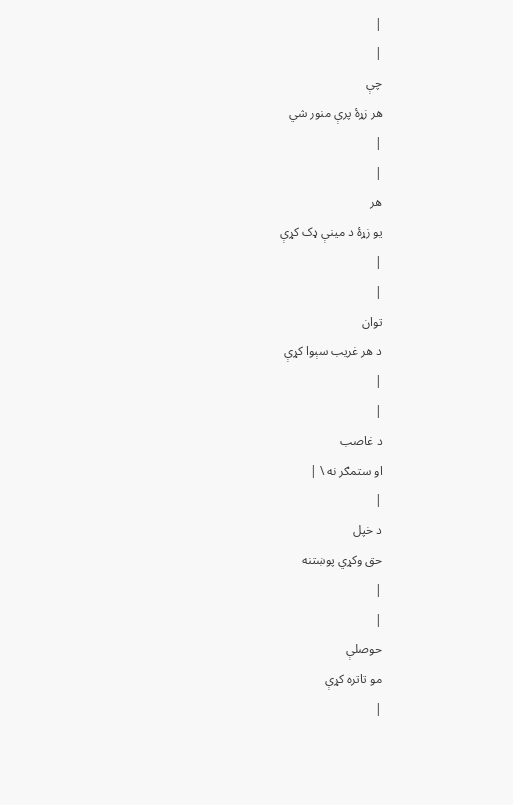|
|
چې
هر زړۀ پرې منور شي
|
|
هر
يو زړۀ د مينې ډک کړې
|
|
توان
د هر غريب سېوا کړې
|
|
د غاصب
او ستمګر نه \ |
|
د خپل
حق وکړي پوښتنه
|
|
حوصلې
مو تاتره کړې
|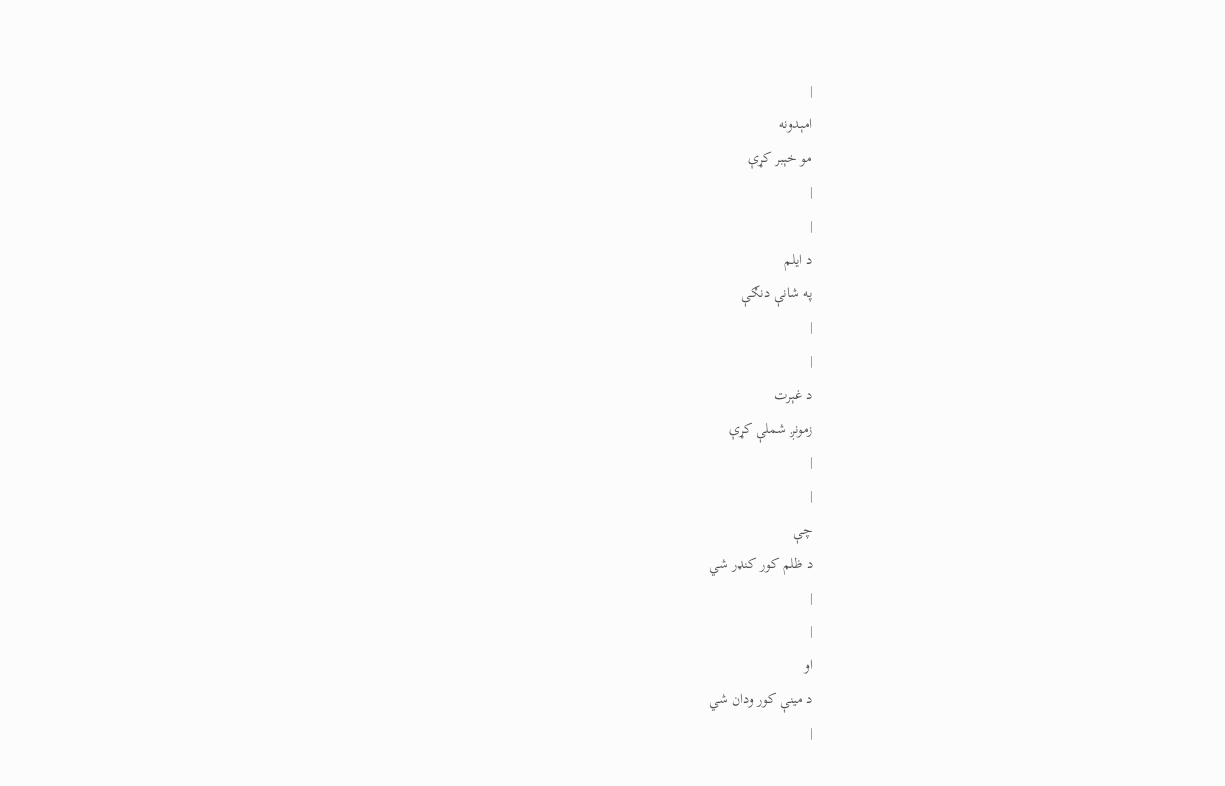|
امېدونه
مو خېبر کړې
|
|
د ايلم
په شانې دنګې
|
|
د غېرت
زمونږ شملې کړې
|
|
چې
د ظلم کور کنډر شي
|
|
او
د مينې کور ودان شي
|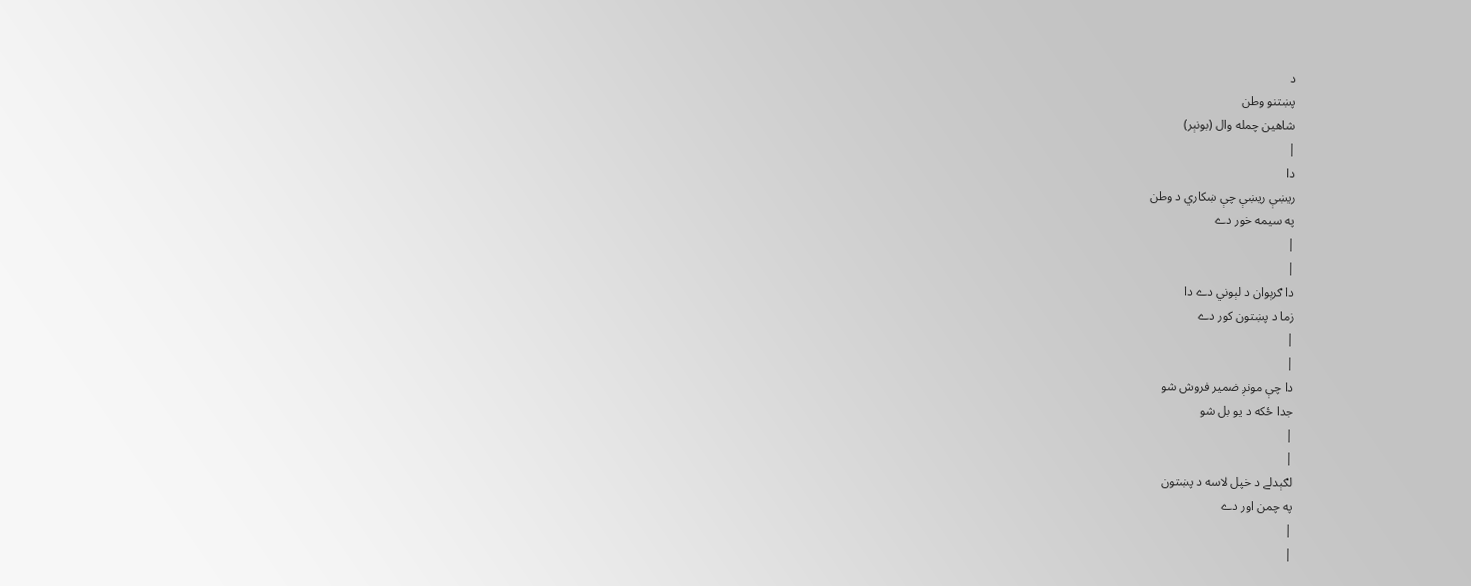د
پښتنو وطن
شاهين چمله وال (بونېر)
|
دا
ريښې ريښې چې ښکاري د وطن
په سيمه خور دے
|
|
دا ګرېوان د لېوني دے دا
زما د پښتون کور دے
|
|
دا چې مونږ ضمير فروش شو
جدا ځکه د يو بل شو
|
|
لګېدلے د خپل لاسه د پښتون
په چمن اور دے
|
|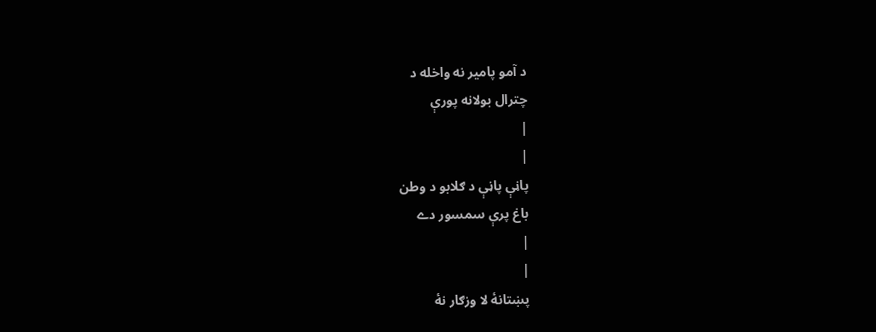د آمو پامير نه واخله د
چترال بولانه پورې
|
|
پاڼې پاڼې د ګلابو د وطن
باغ پرې سمسور دے
|
|
پښتانۀ لا وزګار نۀ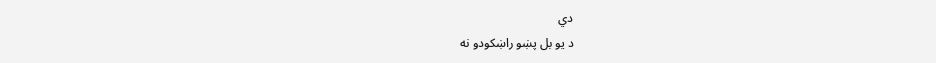دي
د يو بل پښو راښکودو نه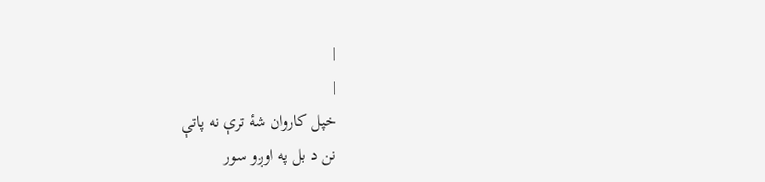|
|
خپل کاروان شۀ ترې نه پاتې
نن د بل په اوږو سور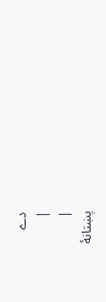دے
|
|
پښتانۀ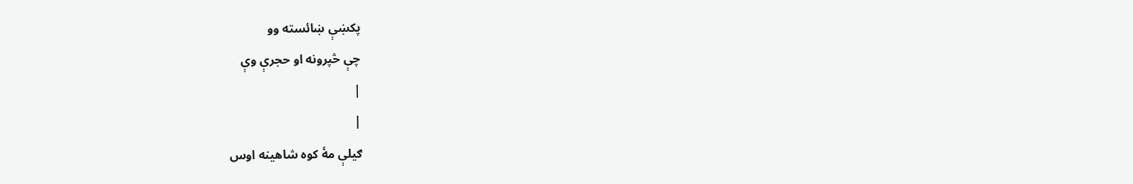پکښې ښائسته وو
چې څپرونه او حجرې وې
|
|
ګيلې مۀ کوه شاهينه اوس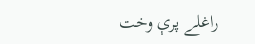راغلے پرې وخت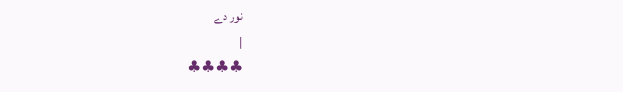نور دے
|
♣♣♣♣